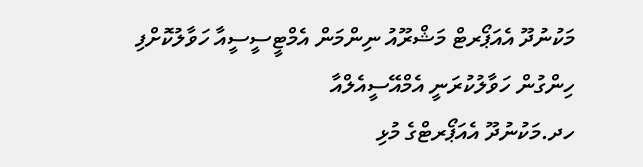މަކުނުދޫ އެއަޕޯރޓް މަޝްރޫއު ނިންމަން އެމްޓީސީސީއާ ހަވާލުކޮށްފި
ހިންގުން ހަވާލުކުރަނީ އެމްއޭސީއެލްއާ
ހދ.މަކުނުދޫ އެއަޕޯރޓްގެ މުޅި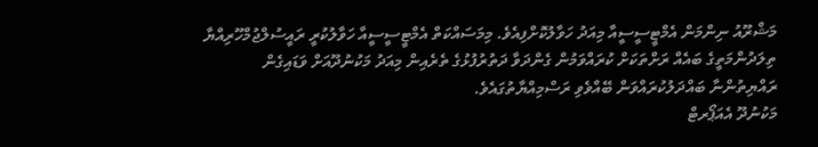މަޝްރޫއު ނިންމަން އެމްޓީސީސީއާ މިއަދު ހަވާލުކޮށްފިއެވެ. މިމަސައްކަތް އެމްޓީސީސީއާ ހަވާލުކުރީ ރައީސުލްޖުމްހޫރިއްޔާ ތިލަދުންމަތީގެ ބައެއް ރަށްތަކަށް ކުރައްވަމުން ގެންދަވާ ދަތުރުފުޅުގެ ތެރެއިން މިއަދު މަކުނުދޫއަށް ވަޑައިގެން ރައްޔިތުންނާ ބައްދަލުކުރައްވަން ބޭއްވެވި ރަސްމިއްޔާތުގައެވެ.
މަކުނުދޫ އެއަޕޯރޓް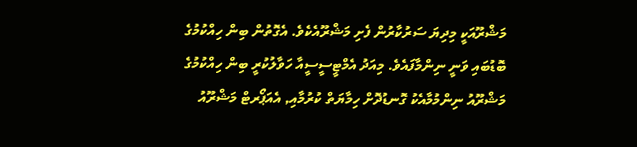މަޝްރޫއަކީ މިދިޔަ ސަރުކާރުން ފެށި މަޝްރޫއެކެވެ. އެގޮތުން ބިން ހިއްކުމުގެ ބޮޑުބައި ވަނީ ނިންމާފައެވެ. މިއަދު އެމްޓީސީސީއާ ހަވާލުކުރީ ބިން ހިއްކުމުގެ މަޝްރޫއު ނިންމުމާއެކު ގޮނޑުދޮށް ހިމާޔަތް ކުރުމާއި, އެއަޕޯރޓް މަޝްރޫއު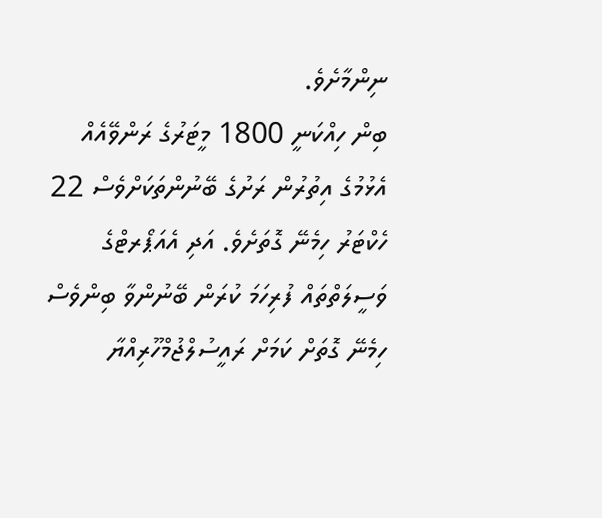ނިންމާށެވެ.
ބިން ހިއްކަނީ 1800 މީޓަރުގެ ރަންވޭއެއް އެޅުމުގެ އިތުރުން ރަށުގެ ބޭނުންތަކަށްވެސް 22 ހެކްޓަރު ހިމެނޭ ގޮތަށެވެ. އަދި އެއަޕޯރޓްގެ ވަސީލަތްތައް ފުރިހަމަ ކުރަން ބޭނުންވާ ބިންވެސް ހިމެނޭ ގޮތަށް ކަމަށް ރައީސުލްޖުމްހޫރިއްޔާ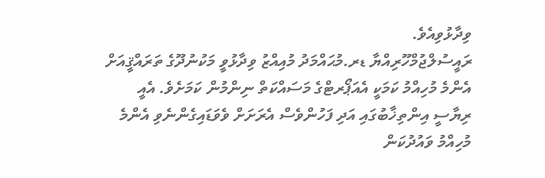ވިދާޅުވިއެވެ.
ރައީސުލްޖުމްހޫރިއްޔާ ޑރ.މުޙައްމަދު މުއިއްޒު ވިދާޅުވީ މަކުނުދޫގެ ތަރައްޤީއަށް އެންމެ މުހިއްމު ކަމަކީ އެއަޕޯރޓްގެ މަސައްކަތް ނިންމުން ކަމަށެވެ. އެއީ ރިޔާސީ އިންތިޚާބުގައި އަދި ފަހުންވެސް އެރަށަށް ވެވަޑައިގެންނެވި އެންމެ މުހިއްމު ވައުދުކަން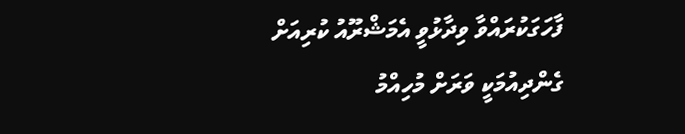ފާހަގަކުރައްވާ ވިދާޅުވީ އެމަޝްރޫއު ކުރިއަށް ގެންދިއުމަކީ ވަރަށް މުހިއްމު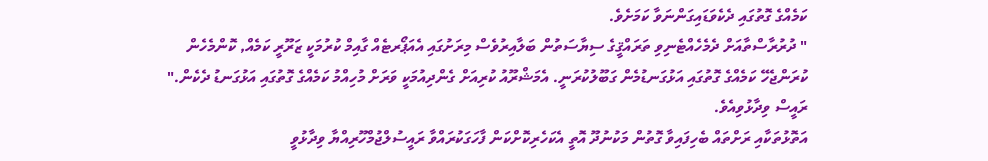ކަމެއްގެ ގޮތުގައި ދެކެވަޑައިގަންނަވާ ކަމަށެވެ.
" ދުރުރާސްތާއަށް ދެމެހެއްޓެނިވި ތަރައްޤީގެ ސިޔާސަތުން ބަލާއިރުވެސް މިރަށުގައި އެއަޕޯރޓެއް ގާއިމް ކުރުމަކީ ޒަރޫރީ ކަމެއް, ކޮންމެހެން ކުރަންޖެހޭ ކަމެއްގެ ގޮތުގައި އަޅުގަނޑުމެން ގަބޫލުކުރަނީ. އެމަޝްރޫއު ކުރިއަށް ގެންދިއުމަކީ ވަރަށް މުހިއްމު ކަމެއްގެ ގޮތުގައި އަޅުގަނޑު ދެކެން." ރައީސް ވިދާޅުވިއެވެ.
އަތޮޅުތަކާއި ރަށްތައް ބެހިފައިވާ ގޮތުން މަކުނުދޫ އޮތީ އެކަހެރިކޮށްކަން ފާހަގަކުރައްވާ ރައީސުލްޖުމްހޫރިއްޔާ ވިދާޅުވީ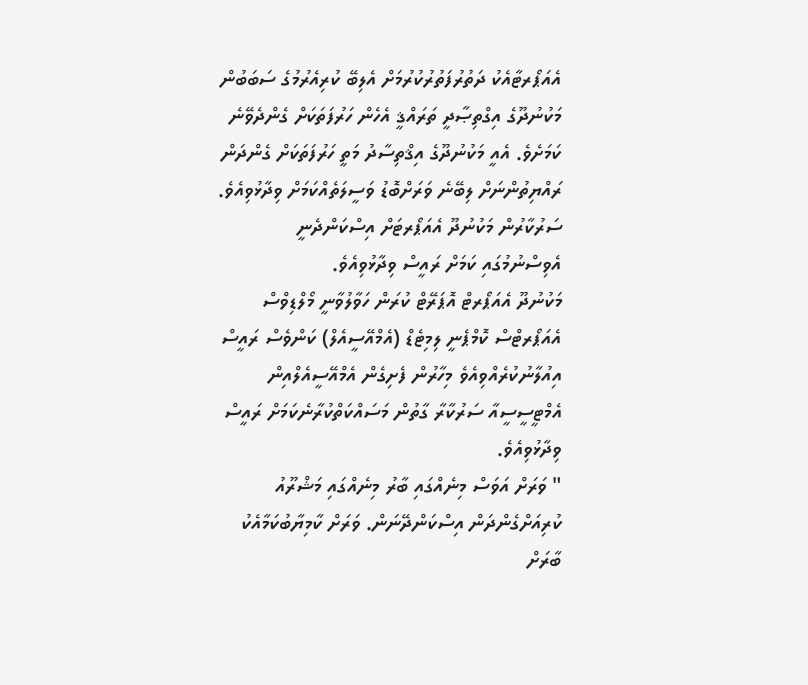އެއަޕޯރޓާއެކު ދަތުރުފަތުރުކުރުމަށް އެލިބޭ ކުރިއެރުމުގެ ސަބަބުން މަކުނުދޫގެ އިގްތިޞާދީ ތަރައްޤީ އެހެން ހަރުފަތަކަށް ގެންދެވޭނެ ކަމަށެވެ. އެއީ މަކުނުދޫގެ އިޤްތިސާދު މަތީ ހަރުފަތަކަށް ގެންދަން ރައްޔިތުންނަށް ލިބޭނެ ވަރަށްބޮޑު ވަސީލަތެއްކަމަށް ވިދާޅުވިއެވެ. ސަރުކާރުން މަކުނުދޫ އެއަޕޯރޓަށް އިސްކަންދެނީ އެވިސްނުމުގައި ކަމަށް ރައީސް ވިދާޅުވިއެވެ.
މަކުނުދޫ އެއަޕޯރޓް އޮޕަރޭޓް ކުރަން ހަވާލުވާނީ މޯލްޑިވްސް އެއަޕޯރޓްސް ކޮމްޕެނީ ލިމިޓެޑް (އެމްއޭސީއެލް) ކަންވެސް ރައީސް އިއުލާނުކުރެއްވިއެވެ މިހާރުން ފެށިގެން އެމްއޭސީއެލްއިން އެމްޓީސީސީއާ ސަރުކާރާ ގާތުން މަސައްކަތްކުރާނެކަމަށް ރައީސް ވިދާޅުވިއެވެ.
" ވަރަށް އަވަސް މިނެއްގައި ބާރު މިނެއްގައި މަޝްރޫއު ކުރިއަށްގެންދަން އިސްކަންދޭނަން. ވަރަށް ކާމިޔާބުކަމާއެކު ބާރަށް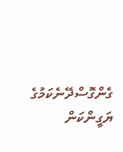ގެންގޮސްދޭނެކަމުގެ ޔަގީންކަން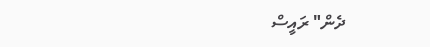ދެން" ރައީސް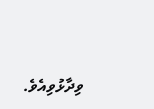ވިދާޅުވިއެވެ.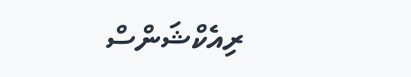ރިއެކްޝަންސް